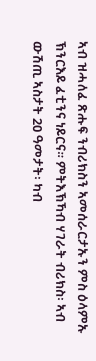ኣብ ዝሓለፈ ጽሑፍ ንብሪክስን ኣመሰራርታኡን ምስ ዕላምኡ ኽንርእይ ፈቲንና ነይርና። ምትእኽኻብ ሃገራት ብሪክስ፡ ኣብ ውሽጢ ኣስታት 20 ዓመታት፡ ካብ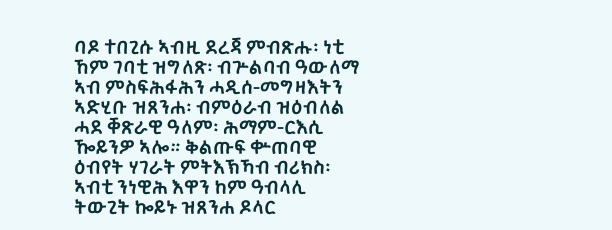ባዶ ተበጊሱ ኣብዚ ደረጃ ምብጽሑ፡ ነቲ ኸም ገባቲ ዝግለጽ፡ ብጕልባብ ዓውለማ ኣብ ምስፍሕፋሕን ሓዲሰ-መግዛእትን ኣድሂቡ ዝጸንሐ፡ ብምዕራብ ዝዕብለል ሓደ ቐጽራዊ ዓለም፡ ሕማም-ርእሲ ዀይንዎ ኣሎ። ቅልጡፍ ቍጠባዊ ዕብየት ሃገራት ምትእኽኻብ ብሪክስ፡ ኣብቲ ንነዊሕ እዋን ከም ዓብላሊ ትውጊት ኰይኑ ዝጸንሐ ዶላር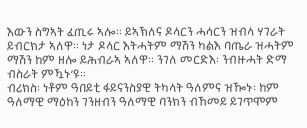እውን ስግኣት ፈጢሩ ኣሎ። ይኣኽለና ዶላርን ሓሳርን ዝብላ ሃገራት ይብርክታ ኣለዋ። ነታ ዶላር እትሓትም ማሽን ካልእ ባጤራ ዝሓትም ማሽን ከም ዘሎ ይሕብራኣ ኣለዋ። ንገለ መርድእ፡ ንብዙሓት ድማ ብስራት ምዃኑ’ዩ።
ብሪክስ፡ ነቶም ዓበይቲ ፋይናንስያዊ ትካላት ዓለምና ዝዀኑ፡ ከም ዓለማዊ ማዕከን ገንዘብን ዓለማዊ ባንክን ብኸመይ ይገጥሞም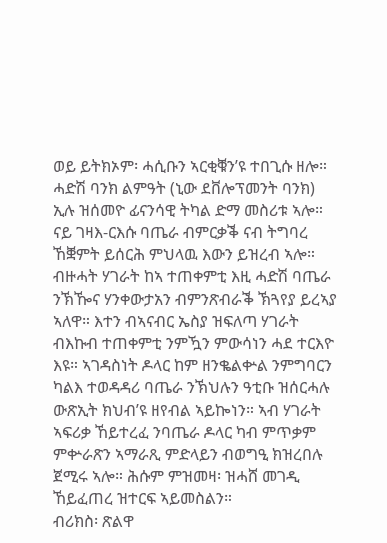ወይ ይትክኦም፡ ሓሲቡን ኣርቂቑን’ዩ ተበጊሱ ዘሎ። ሓድሽ ባንክ ልምዓት (ኒው ደቨሎፕመንት ባንክ) ኢሉ ዝሰመዮ ፊናንሳዊ ትካል ድማ መስሪቱ ኣሎ። ናይ ገዛእ-ርእሱ ባጤራ ብምርቃቕ ናብ ትግባረ ኸቛምት ይሰርሕ ምህላዉ እውን ይዝረብ ኣሎ። ብዙሓት ሃገራት ከኣ ተጠቀምቲ እዚ ሓድሽ ባጤራ ንኽዀና ሃንቀውታአን ብምንጽብራቕ ኽጓየያ ይረኣያ ኣለዋ። እተን ብኣናብር ኤስያ ዝፍለጣ ሃገራት ብእኩብ ተጠቀምቲ ንምዃን ምውሳነን ሓደ ተርእዮ እዩ። ኣገዳስነት ዶላር ከም ዘንቈልቍል ንምግባርን ካልእ ተወዳዳሪ ባጤራ ንኽህሉን ዓቲቡ ዝሰርሓሉ ውጽኢት ክህብ’ዩ ዘየብል ኣይኰነን። ኣብ ሃገራት ኣፍሪቃ ኸይተረፈ ንባጤራ ዶላር ካብ ምጥቃም ምቍራጽን ኣማራጺ ምድላይን ብወግዒ ክዝረበሉ ጀሚሩ ኣሎ። ሕሱም ምዝመዛ፡ ዝሓሸ መገዲ ኸይፈጠረ ዝተርፍ ኣይመስልን።
ብሪክስ፡ ጽልዋ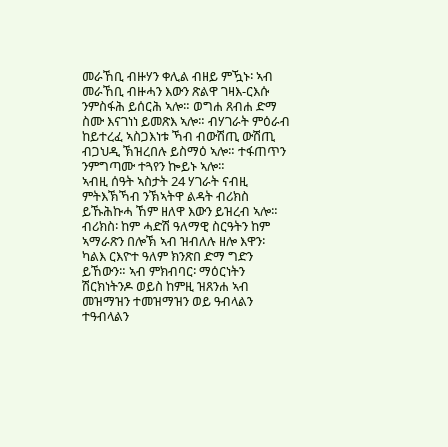መራኸቢ ብዙሃን ቀሊል ብዘይ ምዃኑ፡ ኣብ መራኸቢ ብዙሓን እውን ጽልዋ ገዛእ-ርእሱ ንምስፋሕ ይሰርሕ ኣሎ። ወግሐ ጸብሐ ድማ ስሙ እናገነነ ይመጽእ ኣሎ። ብሃገራት ምዕራብ ከይተረፈ ኣስጋእነቱ ኻብ ብውሽጢ ውሽጢ ብጋህዲ ኽዝረበሉ ይስማዕ ኣሎ። ተፋጠጥን ንምግጣሙ ተጓየን ኰይኑ ኣሎ።
ኣብዚ ሰዓት ኣስታት 24 ሃገራት ናብዚ ምትእኽኻብ ንኽኣትዋ ልዳት ብሪክስ ይኹሕኩሓ ኸም ዘለዋ እውን ይዝረብ ኣሎ። ብሪክስ፡ ከም ሓድሽ ዓለማዊ ስርዓትን ከም ኣማራጽን በሎኽ ኣብ ዝብለሉ ዘሎ እዋን፡ ካልእ ርእዮተ ዓለም ክንጽበ ድማ ግድን ይኸውን። ኣብ ምክብባር፡ ማዕርነትን ሽርክነትንዶ ወይስ ከምዚ ዝጸንሐ ኣብ መዝማዝን ተመዝማዝን ወይ ዓብላልን ተዓብላልን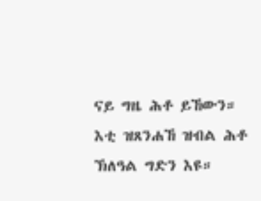ናይ ግዜ ሕቶ ይኸውን።
እቲ ዝጸንሐኸ ዝብል ሕቶ ኽለዓል ግድን እዩ።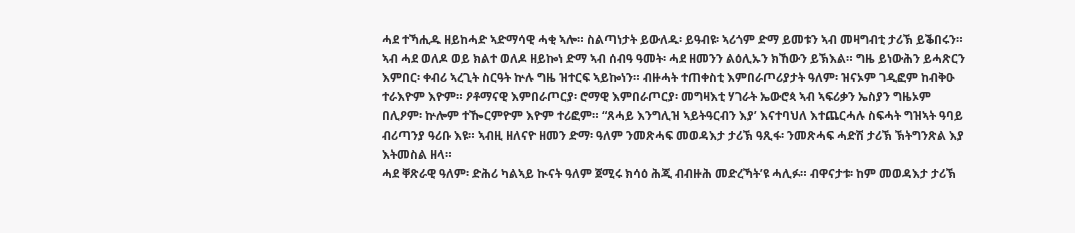ሓደ ተኻሒዱ ዘይከሓድ ኣድማሳዊ ሓቂ ኣሎ። ስልጣነታት ይውለዱ፡ ይዓብዩ፡ ኣሪጎም ድማ ይመቱን ኣብ መዛግብቲ ታሪኽ ይቕበሩን። ኣብ ሓደ ወለዶ ወይ ክልተ ወለዶ ዘይኰነ ድማ ኣብ ሰብዓ ዓመት፡ ሓደ ዘመንን ልዕሊኡን ክኸውን ይኽእል። ግዜ ይነውሕን ይሓጽርን እምበር፡ ቀብሪ ኣረጊት ስርዓት ኵሉ ግዜ ዝተርፍ ኣይኰነን። ብዙሓት ተጠቀስቲ እምበራጦሪያታት ዓለም፡ ዝናኦም ገዲፎም ከብቅዑ ተራእዮም እዮም። ዖቶማናዊ እምበራጦርያ፡ ሮማዊ እምበራጦርያ፡ መግዛእቲ ሃገራት ኤውሮጳ ኣብ ኣፍሪቃን ኤስያን ግዜኦም በሊዖም፡ ኵሎም ተዀርምዮም እዮም ተሪፎም። “ጸሓይ እንግሊዝ ኣይትዓርብን እያ’ እናተባህለ እተጨርሓሉ ስፍሓት ግዝኣት ዓባይ ብሪጣንያ ዓሪቡ እዩ። ኣብዚ ዘለናዮ ዘመን ድማ፡ ዓለም ንመጽሓፍ መወዳእታ ታሪኽ ዓጺፋ፡ ንመጽሓፍ ሓድሽ ታሪኽ ኽትግንጽል እያ እትመስል ዘላ።
ሓደ ቐጽራዊ ዓለም፡ ድሕሪ ካልኣይ ኲናት ዓለም ጀሚሩ ክሳዕ ሕጂ ብብዙሕ መድረኻት’ዩ ሓሊፉ። ብዋናታቱ፡ ከም መወዳእታ ታሪኽ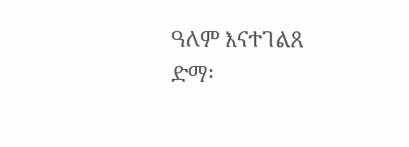ዓለም እናተገልጸ ድማ፡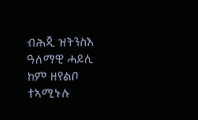ብሕጂ ዝትንስእ ዓለማዊ ሓይሊ ከም ዘየልቦ ተኣሚኑሉ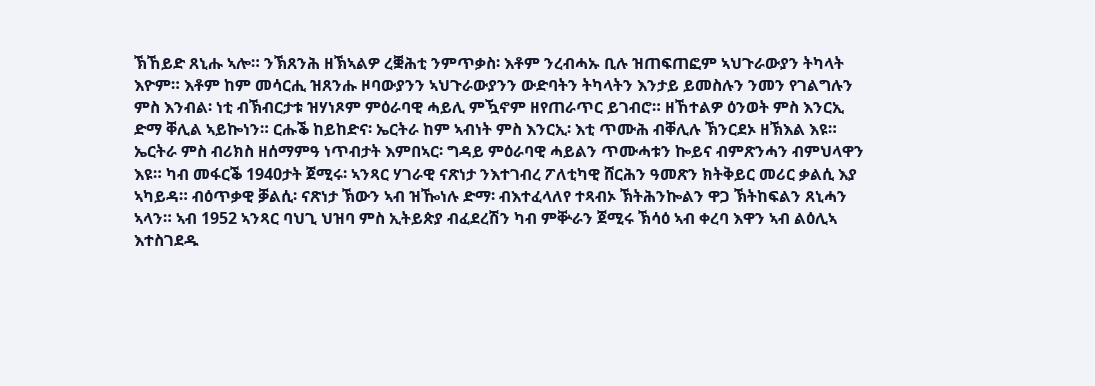ኽኸይድ ጸኒሑ ኣሎ። ንኽጸንሕ ዘኽኣልዎ ረቛሕቲ ንምጥቃስ፡ እቶም ንረብሓኡ ቢሉ ዝጠፍጠፎም ኣህጉራውያን ትካላት እዮም። እቶም ከም መሳርሒ ዝጸንሑ ዞባውያንን ኣህጉራውያንን ውድባትን ትካላትን እንታይ ይመስሉን ንመን የገልግሉን ምስ እንብል፡ ነቲ ብኽብርታቱ ዝሃነጾም ምዕራባዊ ሓይሊ ምዃኖም ዘየጠራጥር ይገብሮ። ዘኸተልዎ ዕንወት ምስ እንርኢ ድማ ቐሊል ኣይኰነን። ርሑቕ ከይከድና፡ ኤርትራ ከም ኣብነት ምስ እንርኢ፡ እቲ ጥሙሕ ብቐሊሉ ኽንርደኦ ዘኽእል እዩ።
ኤርትራ ምስ ብሪክስ ዘሰማምዓ ነጥብታት እምበኣር፡ ግዳይ ምዕራባዊ ሓይልን ጥሙሓቱን ኰይና ብምጽንሓን ብምህላዋን እዩ። ካብ መፋርቕ 1940ታት ጀሚሩ፡ ኣንጻር ሃገራዊ ናጽነታ ንእተገብረ ፖለቲካዊ ሸርሕን ዓመጽን ክትቅይር መሪር ቃልሲ እያ ኣካይዳ። ብዕጥቃዊ ቓልሲ፡ ናጽነታ ኽውን ኣብ ዝዀነሉ ድማ፡ ብእተፈላለየ ተጻብኦ ኽትሕንኰልን ዋጋ ኽትከፍልን ጸኒሓን ኣላን። ኣብ 1952 ኣንጻር ባህጊ ህዝባ ምስ ኢትይጵያ ብፈደረሽን ካብ ምቝራን ጀሚሩ ኽሳዕ ኣብ ቀረባ እዋን ኣብ ልዕሊኣ እተስገደዱ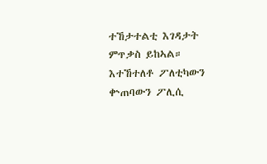ተኸታተልቲ እገዳታት ምጥቃስ ይከኣል።
እተኸተለቶ ፖለቲካውን ቍጠባውን ፖሊሲ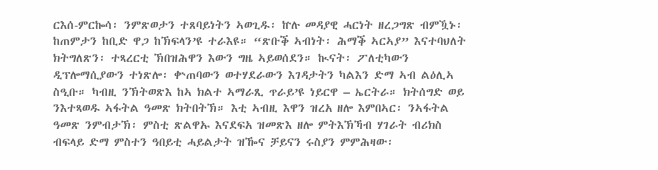ርእሰ-ምርኰሳ፡ ንምጽወታን ተጸባይነትን ኣወጊዱ፡ ኵሉ መዳያዊ ሓርነት ዘረጋግጽ ብምዃኑ፡ ከጠምታን ከቢድ ዋጋ ከኽፍላን’ዩ ተራእዩ። “ጽቡቕ ኣብነት፡ ሕማቕ ኣርኣያ” እናተባህለት ክትግለጽን፡ ተጻረርቲ ኽበዝሕዋን እውን ግዜ ኣይወሰደን። ኲናት፡ ፖለቲካውን ዲፕሎማሲያውን ተነጽሎ፡ ቍጠባውን ወተሃደራውን እገዳታትን ካልእን ድማ ኣብ ልዕሊኣ ስዒቡ። ካብዚ ንኽትወጽእ ከኣ ክልተ ኣማራጺ ጥራይ’ዩ ነይርዋ – ኤርትራ። ክትሰግድ ወይ ንእተጻወዱ ኣፋትል ዓመጽ ክትበትኽ። እቲ ኣብዚ እዋን ዝረአ ዘሎ እምበኣር፡ ንኣፋትል ዓመጽ ንምብታኽ፡ ምስቲ ጽልዋኡ እናደፍአ ዝመጽእ ዘሎ ምትእኽኻብ ሃገራት ብሪክስ ብፍላይ ድማ ምስተን ዓበይቲ ሓይልታት ዝዀና ቻይናን ሩስያን ምምሕዛው፡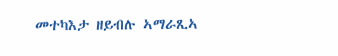መተካእታ ዘይብሉ ኣማራጺኣ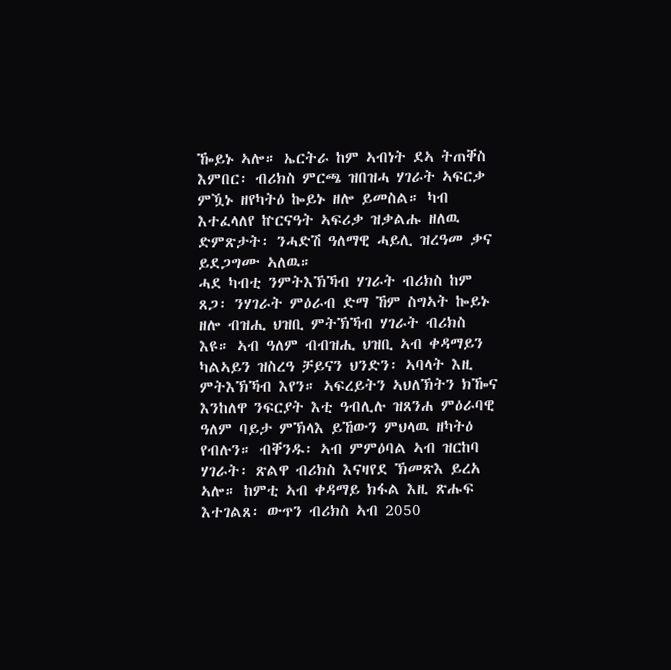ዀይኑ ኣሎ። ኤርትራ ከም ኣብነት ደኣ ትጠቐስ እምበር፡ ብሪክስ ምርጫ ዝበዝሓ ሃገራት ኣፍርቃ ምዃኑ ዘየካትዕ ኰይኑ ዘሎ ይመስል። ካብ እተፈላለየ ኵርናዓት ኣፍሪቃ ዝቃልሑ ዘለዉ ድምጽታት፡ ንሓድሽ ዓለማዊ ሓይሊ ዝረዓመ ቃና ይደጋግሙ ኣለዉ።
ሓደ ካብቲ ንምትእኽኻብ ሃገራት ብሪክስ ከም ጸጋ፡ ንሃገራት ምዕራብ ድማ ኸም ስግኣት ኰይኑ ዘሎ ብዝሒ ህዝቢ ምትኽኻብ ሃገራት ብሪክስ እዩ። ኣብ ዓለም ብብዝሒ ህዝቢ ኣብ ቀዳማይን ካልኣይን ዝስረዓ ቻይናን ህንድን፡ ኣባላት እዚ ምትእኽኻብ እየን። ኣፍረይትን ኣህለኽትን ክዀና እንከለዋ ንፍርያት እቲ ዓብሊሉ ዝጸንሐ ምዕራባዊ ዓለም ባይታ ምኽላእ ይኸውን ምህላዉ ዘካትዕ የብሉን። ብቐንዱ፡ ኣብ ምምዕባል ኣብ ዝርከባ ሃገራት፡ ጽልዋ ብሪክስ እናዛየደ ኽመጽእ ይረአ ኣሎ። ከምቲ ኣብ ቀዳማይ ክፋል እዚ ጽሑፍ እተገልጸ፡ ውጥን ብሪክስ ኣብ 2050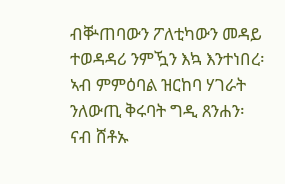ብቝጠባውን ፖለቲካውን መዳይ ተወዳዳሪ ንምዃን እኳ እንተነበረ፡ ኣብ ምምዕባል ዝርከባ ሃገራት ንለውጢ ቅሩባት ግዲ ጸንሐን፡ ናብ ሸቶኡ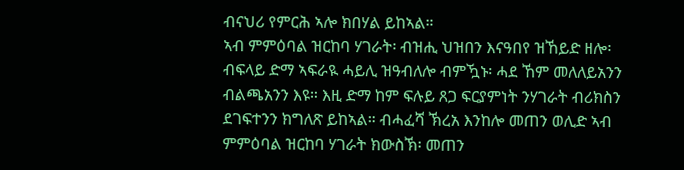ብናህሪ የምርሕ ኣሎ ክበሃል ይከኣል።
ኣብ ምምዕባል ዝርከባ ሃገራት፡ ብዝሒ ህዝበን እናዓበየ ዝኸይድ ዘሎ፡ ብፍላይ ድማ ኣፍራዪ ሓይሊ ዝዓብለሎ ብምዃኑ፡ ሓደ ኸም መለለይአንን ብልጫአንን እዩ። እዚ ድማ ከም ፍሉይ ጸጋ ፍርያምነት ንሃገራት ብሪክስን ደገፍተንን ክግለጽ ይከኣል። ብሓፈሻ ኽረአ እንከሎ መጠን ወሊድ ኣብ ምምዕባል ዝርከባ ሃገራት ክውስኽ፡ መጠን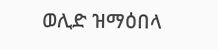ወሊድ ዝማዕበላ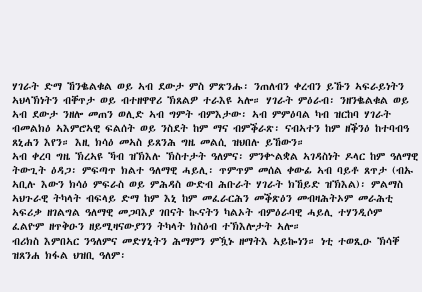ሃገራት ድማ ኸንቈልቁል ወይ ኣብ ደውታ ምስ ምጽንሑ፡ ንጠለብን ቀረብን ይኹን ኣፍራይነትን ኣህላኽነትን ብቐጥታ ወይ ብተዘዋዋሪ ኽጸልዎ ተራእዩ ኣሎ። ሃገራት ምዕራብ፡ ንዘንቈልቁል ወይ ኣብ ደውታ ንዘሎ መጠን ወሊድ ኣብ ግምት ብምእታው፡ ኣብ ምምዕባል ካብ ዝርከባ ሃገራት ብመልክዕ ኣእምሮኣዊ ፍልሰት ወይ ንስደት ከም ማና ብምቕራጽ፡ ናብኣተን ከም ዘቕንዕ ከተባብዓ ጸኒሐን እየን። እዚ ክሳዕ መኣስ ይጸንሕ ግዜ መልሲ ዝህበሉ ይኸውን።
ኣብ ቀረባ ግዜ ኽረኣዩ ኻብ ዝኽእሉ ኽስተታት ዓለምና፡ ምንቍልቋል ኣገዳስነት ዶላር ከም ዓለማዊ ትውጊት ዕዳጋ፡ ምፍጣጥ ክልተ ዓለማዊ ሓይሊ፡ ጥምጥም መሰል ቀውፊ ኣብ ባይቶ ጸጥታ (ብኡ ኣቢሉ እውን ክሳዕ ምፍራስ ወይ ምሕዳስ ውድብ ሕቡራት ሃገራት ክኸይድ ዝኽእል)፡ ምልማስ ኣህጉራዊ ትካላት ብፍላይ ድማ ከም እኒ ከም መፈራርሕን መቕጽዕን መብዛሕትኦም መራሕቲ ኣፍሪቃ ዘገልግል ዓለማዊ መጋባእያ ገበናት ኲናትን ካልኦት ብምዕራባዊ ሓይሊ ተሃንዲሶም ፈልዮም ዘጥቅዑን ዘይሚዛናውያንን ትካላት ክስዕብ ተኽእሎታት ኣሎ።
ብሪክስ እምበኣር ንዓለምና መድሃኒትን ሕማምን ምዃኑ ዘማትእ ኣይኰነን። ነቲ ተወጺዑ ኽሳቐ ዝጸንሐ ክፋል ህዝቢ ዓለም፡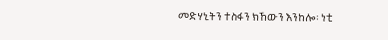መድሃኒትን ተስፋን ክኸውን እንከሎ፡ ነቲ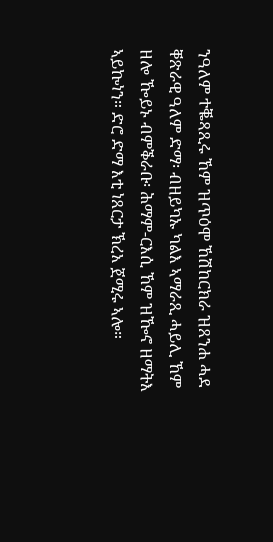ንዓለም ተቘጻጺሩ ኸም ዝጥዕሞ ኸሽከርክራ ዝጸንሐ ሓደ ቐጽራዊ ዓለም ድማ፡ ብዘይካኡ ካልእ ኣማራጺ ሓይሊ ኸም ዘሎ ዀይኑ ብምቕራቡ፡ ሕማም-ርእሲ ኸም ዝዀኖ ዘማትእ ኣይኰነን። ድሮ ድማ እቲ ነጸርታ ኽረአ ጀሚሩ ኣሎ።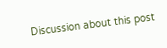Discussion about this post